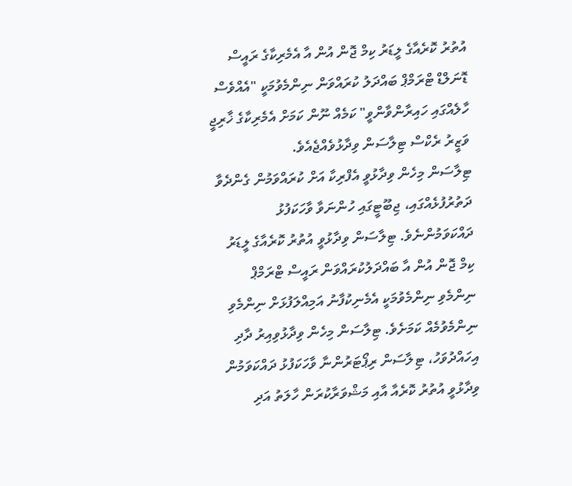އުތުރު ކޮރެއާގެ ލީޑަރު ކިމް ޖޮން އުން އާ އެމެރިކާގެ ރައީސް ޑޮނަލްޑް ޓްރަމްޕް ބައްދަލު ކުރައްވަން ނިންމެވުމަކީ "އެއްވެސް ހާލެއްގައި ހައިރާންވާންވީ" ކަމެއް ނޫން ކަމަށް އެމެރިކާގެ ޚާރިޖީ ވަޒީރު ރެކްސް ޓިލާސަން ވިދާޅުވެއްޖެއެވެ.
ޓިލާސަން މިހެން ވިދާޅުވީ އެފްރިކާ އަށް ކުރައްވަމުން ގެންދެވާ ދަތުރުފުޅެއްގައި، ޖިބޫޓީގައި ހުންނަވާ ވާހަކަފުޅު ދައްކަވަމުންނެވެ. ޓިލާސަން ވިދާޅުވީ އުތުރު ކޮރެއާގެ ލީޑަރު ކިމް ޖޮން އުން އާ ބައްދަލުކުރައްވަން ރައީސް ޓްރަމްޕް ނިންމެވި ނިންމެވުމަކީ އެމެނިކުފާނު އަމިއްލަފުޅަށް ނިންމެވި ނިންމެވުމެއް ކަމަށެވެ. ޓިލާސަން މިހެން ވިދާޅުވިއިރު ދާދި އިހައްދުވަހު، ޓިލާސަން ރިޕޯޓަރުންނާ ވާހަކަފުޅު ދައްކަވަމުން ވިދާޅުވީ އުތުރު ކޮރެއާ އާއި މަޝްވަރާކުރަން ހާލަތު އަދި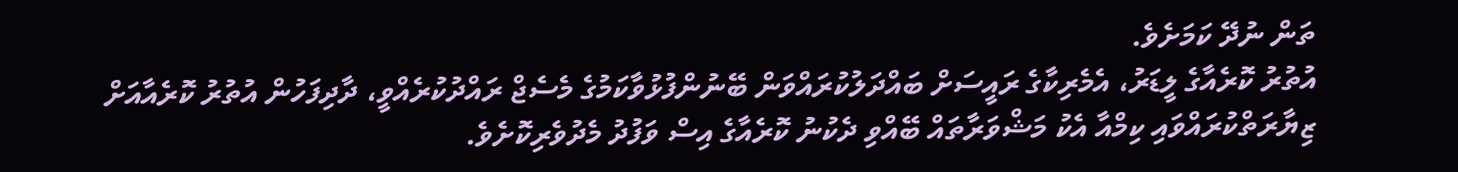ތަން ނުދޭ ކަމަށެވެ.
އުތުރު ކޮރެއާގެ ލީޑަރު، އެމެރިކާގެ ރައީސަށް ބައްދަލުކުރައްވަން ބޭނުންފުޅުވާކަމުގެ މެސެޖް ރައްދުކުރެއްވީ، ދާދިފަހުން އުތުރު ކޮރެއާއަށް ޒިޔާރަތްކުރައްވައި ކިމްއާ އެކު މަޝްވަރާތައް ބޭއްވި ދެކުނު ކޮރެއާގެ އިސް ވަފުދު މެދުވެރިކޮށެވެ.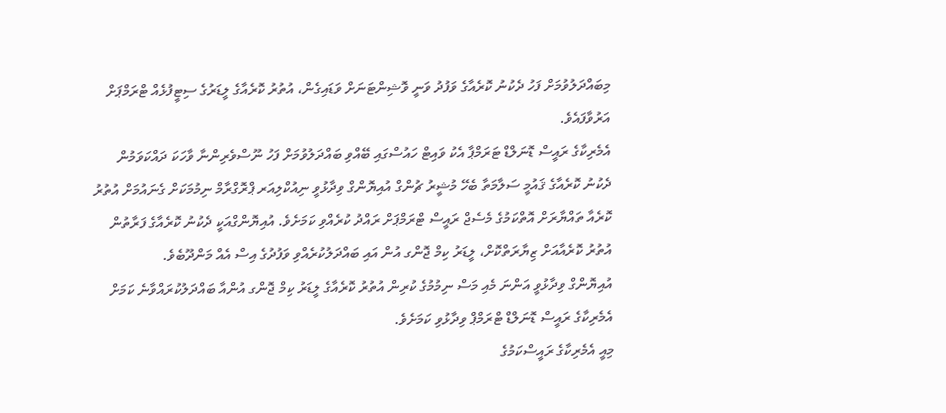މިބައްދަލުވުމަށް ފަހު ދެކުނު ކޮރެއާގެ ވަފުދު ވަނީ ވޮޝިންޓަނަށް ވަޑައިގެން، އުތުރު ކޮރެއާގެ ލީޑަރުގެ ސިޓީފުޅެއް ޓްރަމްޕަށް އަރުވާފައެވެ.
އެމެރިކާގެ ރައީސް ޑޮނަލްޑް ޓަރަމްޕާ އެކު ވައިޓް ހައުސްގައި ބޭއްވި ބައްދަލުވުމަށް ފަހު ނޫސްވެރިންނާ ވާހަކަ ދައްކަވަމުން ދެކުނު ކޮރެއާގެ ޤައުމީ ސަލާމަތާ ބެހޭ މުޝީރު ޗުންގް އުއިޔޮންގް ވިދާޅުވީ ނިއުކްލިއަރ ޕްރޮގްރާމް ނިމުމަކަށް ގެނައުމަށް އުތުރު ކޮރެއާ ތައްޔާރަށް އޮތްކަމުގެ މެސެޖް ރައީސް ޓްރަމްޕަށް ރައްދު ކުރެއްވި ކަމަށެވެ. އުއިޔޮންގްއަކީ ދެކުނު ކޮރެއާގެ ފަރާތުން އުތުރު ކޮރެއާއަށް ޒިޔާރަތްކޮށް، ލީޑަރު ކިމް ޖޮންގ އުން އައި ބައްދަލުކުރެއްވި ވަފުދުގެ އިސް އެއް މަންދޫބެވެ.
އުއިޔޮންގް ވިދާޅުވީ އަންނަ މެއި މަސް ނިމުމުގެ ކުރިން އުތުރު ކޮރެއާގެ ލީޑަރު ކިމް ޖޮންގ އުންއާ ބައްދަލުކުރައްވާނެ ކަމަށް އެމެރިކާގެ ރައީސް ޑޮނަލްޑް ޓްރަމްޕް ވިދާޅުވި ކަމަށެވެ.
މިއީ އެމެރިކާގެ ރައީސްކަމުގެ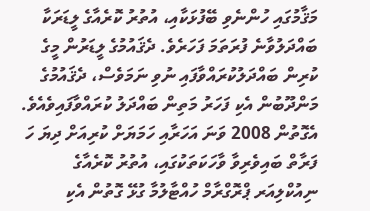މަޤާމުގައި ހުންނެވި ބޭފުޅަކާއި، އުތުރު ކޮރެއާގެ ލީޑަރަކާ ބައްދަލުވާނެ ފުރަތަމަ ފަހަރެވެ. ދެޤައުމުގެ ލީޑަރުން މީގެ ކުރިން ބައްދަލުކުރައްވާފައި ނުވި ނަމަވެސް، ދެޤައުމުގެ މަންދޫބުން އެކި ފަހަރު މަތިން ބައްދަލު ކުރައްވާފައިވެއެވެ. އެގޮތުން 2008 ވަނަ އަހަރާއި ހަމަޔަށް ކުރިއަށް ދިޔަ ހަ ފަރާތް ބައިވެރިވާ ވާހަކަތަކުގައި، އުތުރު ކޮރެއާގެ ނިއުކްލިއަރ ޕްރޮގްރާމް ހުއްޓާލުމާ ގުޅޭ ގޮތުން އެކި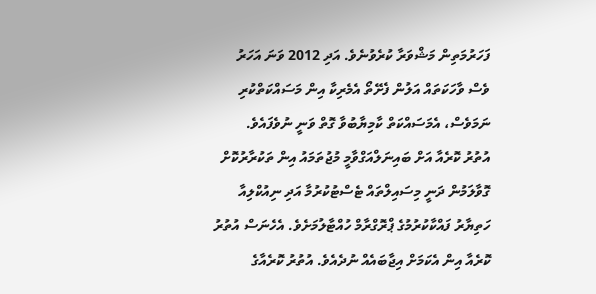ފަހަރުމަތިން މަޝްވަރާ ކުރެވުނެވެ. އަދި 2012 ވަނަ އަހަރު ވެސް ވާހަކަތައް އަލުން ފެށޭތޯ އެމެރިކާ އިން މަސައްކަތްކުރި ނަމަވެސް، އެމަސައްކަތް ކާމިޔާބުވާ ގޮތް ވަނީ ނުވެފައެވެ.
އުތުރު ކޮރެއާ އަށް ބައިނަލްއަގްވާމީ މުޖުތަމައު އިން ތަކުރާރުކޮށް ގޮވާލަމުން ދަނީ މިސައިލްތައް ޓެސްޓުކުރުމާ އަދި ނިއުކްލިއާ ހަތިޔާރު ފައްކާކުރުމުގެ ޕްރޮގްރާމް ހުއްޓާލުމަށެވެ. އެހެނަސް އުތުރު ކޮރެއާ އިން އެކަމަށް އިޖާބައެއް ނުދެއެވެ. އުތުރު ކޮރެއާގެ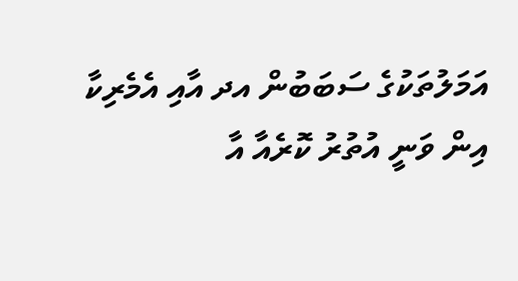އަމަލުތަކުގެ ސަބަބުން އދ އާއި އެމެރިކާ އިން ވަނީ އުތުރު ކޮރެއާ އާ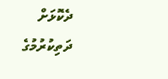ދެކޮޅަށް ދަތިކުރުމުގެ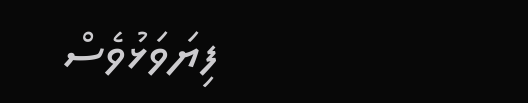ފިޔަވަޅުވެސް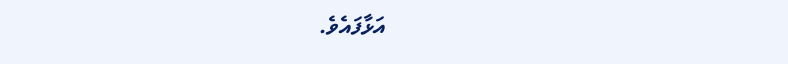އަޅާފައެވެ.